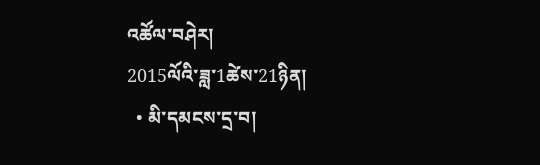འཚོལ་བཤེར།
2015ལོའི་ཟླ་1ཚེས་21ཉིན།
  • མི་དམངས་དྲ་བ།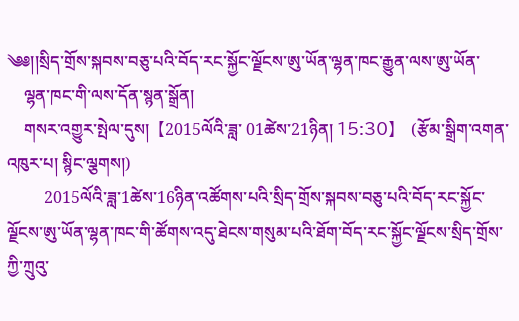༄༅།།སྲིད་གྲོས་སྐབས་བཅུ་པའི་བོད་རང་སྐྱོང་ལྗོངས་ཨུ་ཡོན་ལྷན་ཁང་རྒྱུན་ལས་ཨུ་ཡོན་
    ལྷན་ཁང་གི་ལས་དོན་སྙན་སྒྲོན།
    གསར་འགྱུར་སྤེལ་དུས།  【2015ལོའི་ཟླ་ 01ཚེས་21ཉིན། 15:30】   (རྩོམ་སྒྲིག་འགན་འཁུར་པ། སྙིང་ལྕགས།)
         2015ལོའི་ཟླ་1ཚེས་16ཉིན་འཚོགས་པའི་སྲིད་གྲོས་སྐབས་བཅུ་པའི་བོད་རང་སྐྱོང་ལྗོངས་ཨུ་ཡོན་ལྷན་ཁང་གི་ཚོགས་འདུ་ཐེངས་གསུམ་པའི་ཐོག་བོད་རང་སྐྱོང་ལྗོངས་སྲིད་གྲོས་ཀྱི་ཀྲུའུ་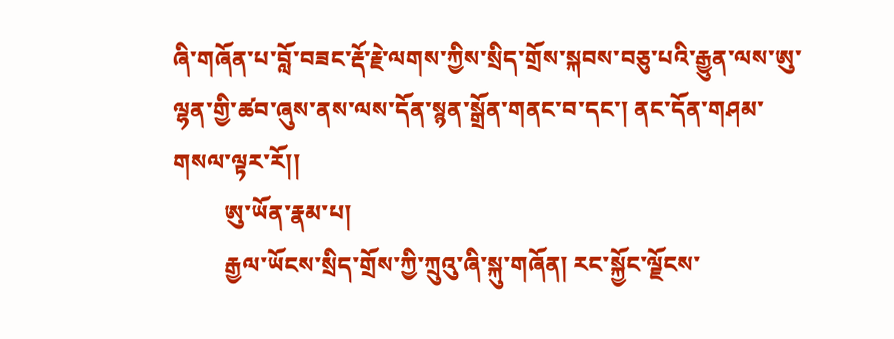ཞི་གཞོན་པ་བློ་བཟང་རྡོ་རྗེ་ལགས་ཀྱིས་སྲིད་གྲོས་སྐབས་བཅུ་པའི་རྒྱུན་ལས་ཨུ་ལྷན་གྱི་ཚབ་ཞུས་ནས་ལས་དོན་སྙན་སྒྲོན་གནང་བ་དང་། ནང་དོན་གཤམ་གསལ་ལྟར་རོ།།
         ཨུ་ཡོན་རྣམ་པ།
         རྒྱལ་ཡོངས་སྲིད་གྲོས་ཀྱི་ཀྲུའུ་ཞི་སྐུ་གཞོན། རང་སྐྱོང་ལྗོངས་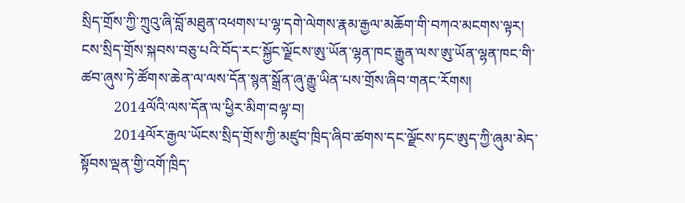སྲིད་གྲོས་ཀྱི་ཀྲུའུ་ཞི་བློ་མཐུན་འཕགས་པ་ལྷ་དགེ་ལེགས་རྣམ་རྒྱལ་མཆོག་གི་བཀའ་མངགས་ལྟར། ངས་སྲིད་གྲོས་སྐབས་བཅུ་པའི་བོད་རང་སྐྱོང་ལྗོངས་ཨུ་ཡོན་ལྷན་ཁང་རྒྱུན་ལས་ཨུ་ཡོན་ལྷན་ཁང་གི་ཚབ་ཞུས་ཏེ་ཚོགས་ཆེན་ལ་ལས་དོན་སྙན་སྒྲོན་ཞུ་རྒྱུ་ཡིན་པས་གྲོས་ཞིབ་གནང་རོགས།
         2014ལོའི་ལས་དོན་ལ་ཕྱིར་མིག་བལྟ་བ།
         2014ལོར་རྒྱལ་ཡོངས་སྲིད་གྲོས་ཀྱི་མཛུབ་ཁྲིད་ཞིབ་ཚགས་དང་ལྗོངས་ཏང་ཨུད་ཀྱི་ཞུམ་མེད་སྟོབས་ལྡན་གྱི་འགོ་ཁྲིད་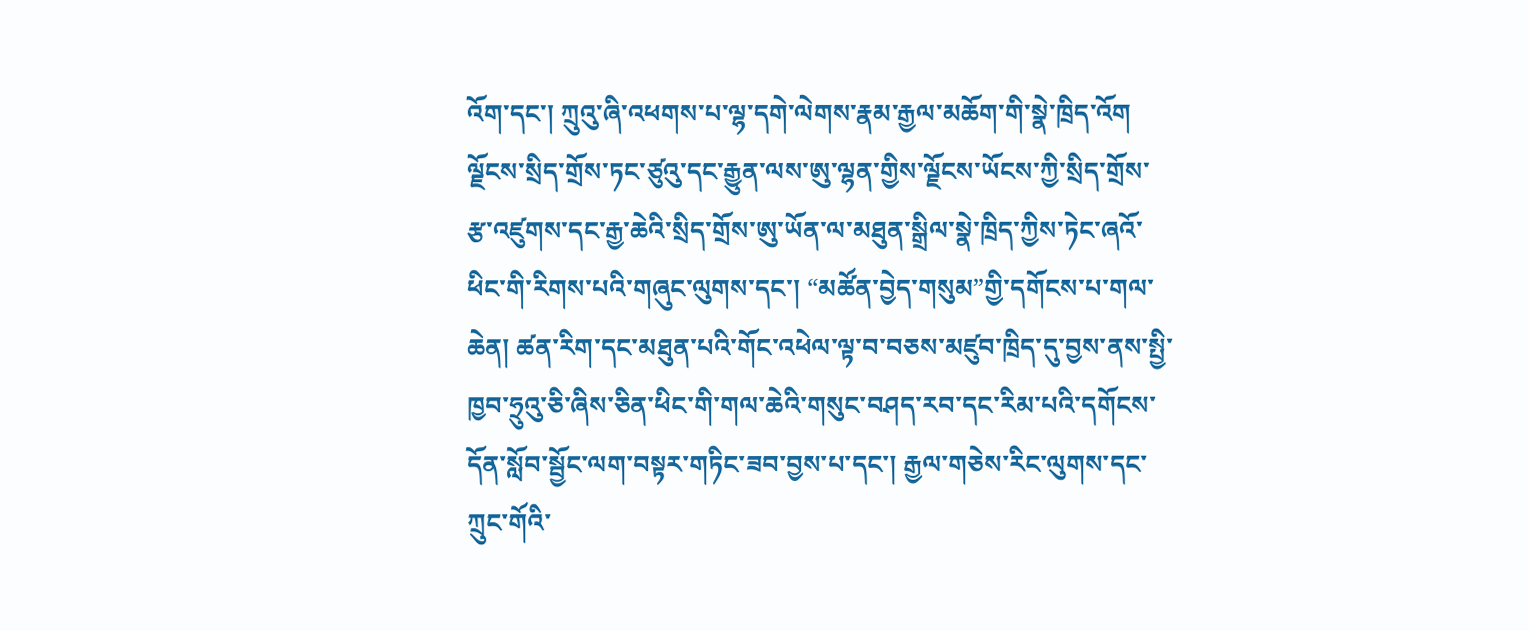འོག་དང་། ཀྲུའུ་ཞི་འཕགས་པ་ལྷ་དགེ་ལེགས་རྣམ་རྒྱལ་མཆོག་གི་སྣེ་ཁྲིད་འོག ལྗོངས་སྲིད་གྲོས་ཏང་ཙུའུ་དང་རྒྱུན་ལས་ཨུ་ལྷན་གྱིས་ལྗོངས་ཡོངས་ཀྱི་སྲིད་གྲོས་རྩ་འཛུགས་དང་རྒྱ་ཆེའི་སྲིད་གྲོས་ཨུ་ཡོན་ལ་མཐུན་སྒྲིལ་སྣེ་ཁྲིད་ཀྱིས་ཏེང་ཞའོ་ཕིང་གི་རིགས་པའི་གཞུང་ལུགས་དང་། “མཚོན་བྱེད་གསུམ”གྱི་དགོངས་པ་གལ་ཆེན། ཚན་རིག་དང་མཐུན་པའི་གོང་འཕེལ་ལྟ་བ་བཅས་མཛུབ་ཁྲིད་དུ་བྱས་ནས་སྤྱི་ཁྱབ་ཧྲུའུ་ཅི་ཞིས་ཅིན་ཕིང་གི་གལ་ཆེའི་གསུང་བཤད་རབ་དང་རིམ་པའི་དགོངས་དོན་སློབ་སྦྱོང་ལག་བསྟར་གཏིང་ཟབ་བྱས་པ་དང་། རྒྱལ་གཅེས་རིང་ལུགས་དང་ཀྲུང་གོའི་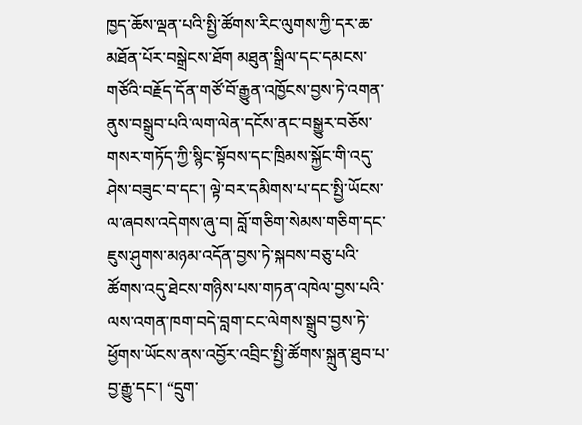ཁྱད་ཆོས་ལྡན་པའི་སྤྱི་ཚོགས་རིང་ལུགས་ཀྱི་དར་ཆ་མཐོན་པོར་བསྒྲེངས་ཐོག མཐུན་སྒྲིལ་དང་དམངས་གཙོའི་བརྗོད་དོན་གཙོ་བོ་རྒྱུན་འཁྱོངས་བྱས་ཏེ་འགན་ནུས་བསྒྲུབ་པའི་ལག་ལེན་དངོས་ནང་བསྒྱུར་བཅོས་གསར་གཏོད་ཀྱི་སྙིང་སྟོབས་དང་ཁྲིམས་སྐྱོང་གི་འདུ་ཤེས་བཟུང་བ་དང་། ལྟེ་བར་དམིགས་པ་དང་སྤྱི་ཡོངས་ལ་ཞབས་འདེགས་ཞུ་བ། བློ་གཅིག་སེམས་གཅིག་དང་ཇུས་ཤུགས་མཉམ་འདོན་བྱས་ཏེ་སྐབས་བཅུ་པའི་ཚོགས་འདུ་ཐེངས་གཉིས་པས་གཏན་འཁེལ་བྱས་པའི་ལས་འགན་ཁག་བདེ་བླག་ངང་ལེགས་སྒྲུབ་བྱས་ཏེ་ཕྱོགས་ཡོངས་ནས་འབྱོར་འབྲིང་སྤྱི་ཚོགས་སྐྲུན་ཐུབ་པ་བྱ་རྒྱུ་དང་། “དྲུག་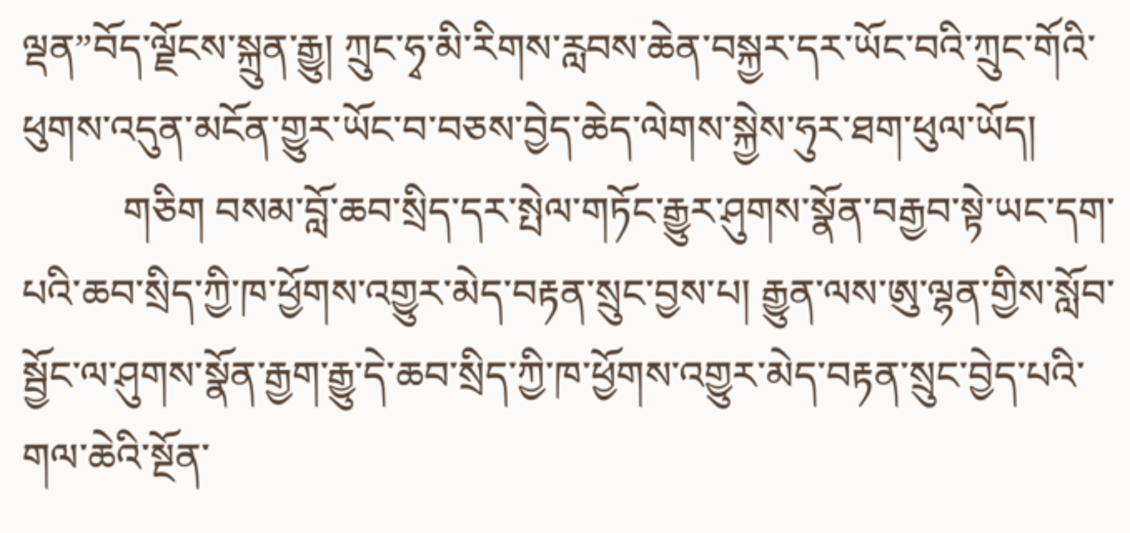ལྡན”བོད་ལྗོངས་སྐྲུན་རྒྱུ། ཀྲུང་ཧྭ་མི་རིགས་རླབས་ཆེན་བསྐྱར་དར་ཡོང་བའི་ཀྲུང་གོའི་ཕུགས་འདུན་མངོན་གྱུར་ཡོང་བ་བཅས་བྱེད་ཆེད་ལེགས་སྐྱེས་ཧུར་ཐག་ཕུལ་ཡོད།
          གཅིག བསམ་བློ་ཆབ་སྲིད་དར་སྤེལ་གཏོང་རྒྱུར་ཤུགས་སྣོན་བརྒྱབ་སྟེ་ཡང་དག་པའི་ཆབ་སྲིད་ཀྱི་ཁ་ཕྱོགས་འགྱུར་མེད་བརྟན་སྲུང་བྱས་པ། རྒྱུན་ལས་ཨུ་ལྷན་གྱིས་སློབ་སྦྱོང་ལ་ཤུགས་སྣོན་རྒྱག་རྒྱུ་དེ་ཆབ་སྲིད་ཀྱི་ཁ་ཕྱོགས་འགྱུར་མེད་བརྟན་སྲུང་བྱེད་པའི་གལ་ཆེའི་སྔོན་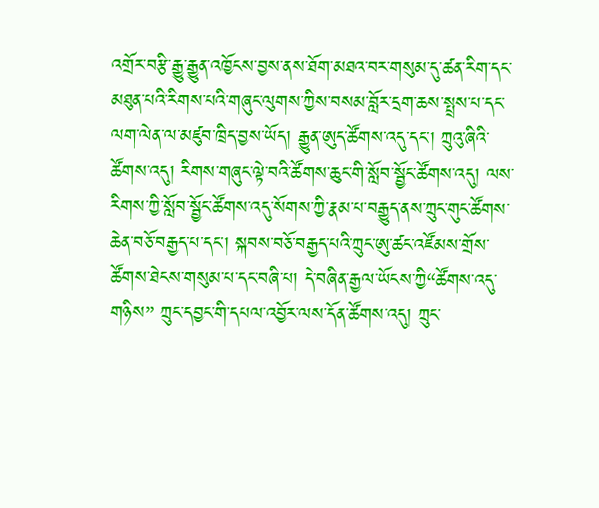འགྲོར་བརྩི་རྒྱུ་རྒྱུན་འཁྱོངས་བྱས་ནས་ཐོག་མཐའ་བར་གསུམ་དུ་ཚན་རིག་དང་མཐུན་པའི་རིགས་པའི་གཞུང་ལུགས་ཀྱིས་བསམ་བློར་དྲག་ཆས་སྤྲས་པ་དང་ལག་ལེན་ལ་མཛུབ་ཁྲིད་བྱས་ཡོད། རྒྱུན་ཨུད་ཚོགས་འདུ་དང་། ཀྲུའུ་ཞིའི་ཚོགས་འདུ། རིགས་གཞུང་ལྟེ་བའི་ཚོགས་ཆུང་གི་སློབ་སྦྱོང་ཚོགས་འདུ། ལས་རིགས་ཀྱི་སློབ་སྦྱོང་ཚོགས་འདུ་སོགས་ཀྱི་རྣམ་པ་བརྒྱུད་ནས་ཀྲུང་གུང་ཚོགས་ཆེན་བཅོ་བརྒྱད་པ་དང་། སྐབས་བཅོ་བརྒྱད་པའི་ཀྲུང་ཨུ་ཚང་འཛོམས་གྲོས་ཚོགས་ཐེངས་གསུམ་པ་དང་བཞི་པ། དེ་བཞིན་རྒྱལ་ཡོངས་ཀྱི“ཚོགས་འདུ་གཉིས” ཀྲུང་དབྱང་གི་དཔལ་འབྱོར་ལས་དོན་ཚོགས་འདུ། ཀྲུང་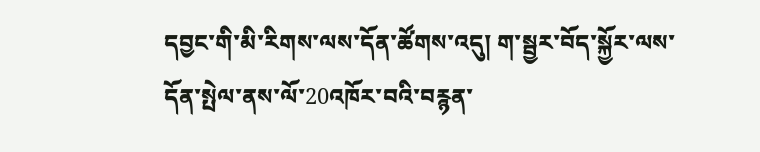དབྱང་གི་མི་རིགས་ལས་དོན་ཚོགས་འདུ། ག་སྦྱར་བོད་སྐྱོར་ལས་དོན་སྤེལ་ནས་ལོ་20འཁོར་བའི་བརྙན་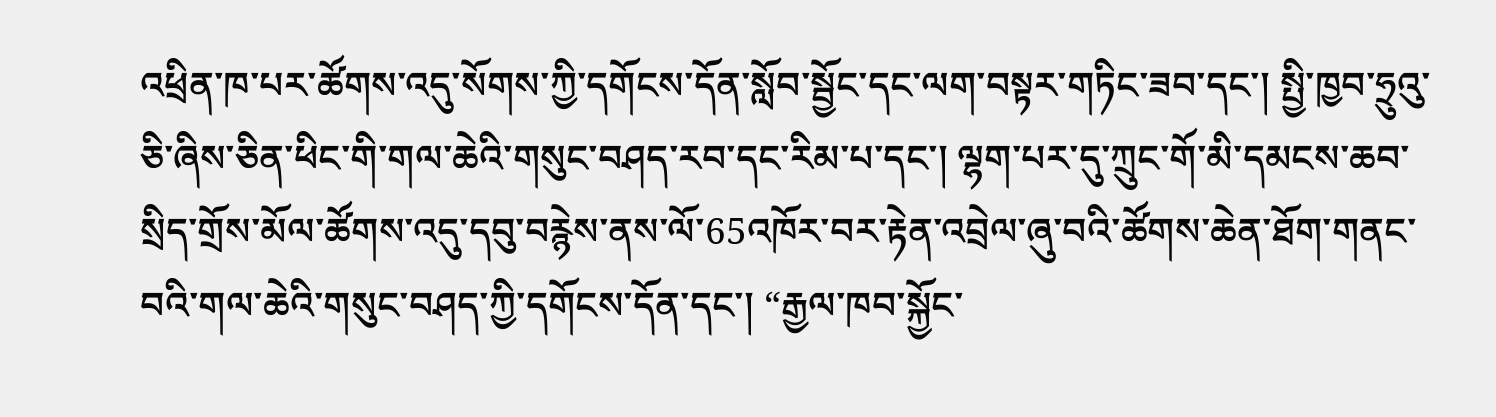འཕྲིན་ཁ་པར་ཚོགས་འདུ་སོགས་ཀྱི་དགོངས་དོན་སློབ་སྦྱོང་དང་ལག་བསྟར་གཏིང་ཟབ་དང་། སྤྱི་ཁྱབ་ཧྲུའུ་ཅི་ཞིས་ཅིན་ཕིང་གི་གལ་ཆེའི་གསུང་བཤད་རབ་དང་རིམ་པ་དང་། ལྷག་པར་དུ་ཀྲུང་གོ་མི་དམངས་ཆབ་སྲིད་གྲོས་མོལ་ཚོགས་འདུ་དབུ་བརྙེས་ནས་ལོ་65འཁོར་བར་རྟེན་འབྲེལ་ཞུ་བའི་ཚོགས་ཆེན་ཐོག་གནང་བའི་གལ་ཆེའི་གསུང་བཤད་ཀྱི་དགོངས་དོན་དང་། “རྒྱལ་ཁབ་སྐྱོང་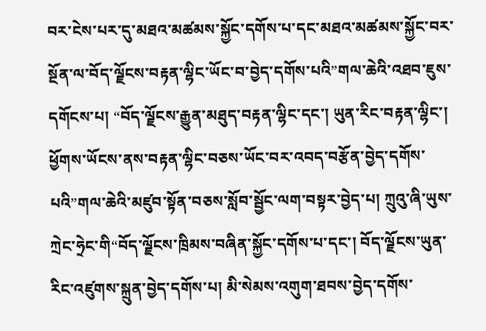བར་ངེས་པར་དུ་མཐའ་མཚམས་སྐྱོང་དགོས་པ་དང་མཐའ་མཚམས་སྐྱོང་བར་སྔོན་ལ་བོད་ལྗོངས་བརྟན་ལྷིང་ཡོང་བ་བྱེད་དགོས་པའི”གལ་ཆེའི་འཐབ་ཇུས་དགོངས་པ། “བོད་ལྗོངས་རྒྱུན་མཐུད་བརྟན་ལྷིང་དང་། ཡུན་རིང་བརྟན་ལྷིང་། ཕྱོགས་ཡོངས་ནས་བརྟན་ལྷིང་བཅས་ཡོང་བར་འབད་བརྩོན་བྱེད་དགོས་པའི”གལ་ཆེའི་མཛུབ་སྟོན་བཅས་སློབ་སྦྱོང་ལག་བསྟར་བྱེད་པ། ཀྲུའུ་ཞི་ཡུས་ཀྲེང་ཧྲེང་གི“བོད་ལྗོངས་ཁྲིམས་བཞིན་སྐྱོང་དགོས་པ་དང་། བོད་ལྗོངས་ཡུན་རིང་འཛུགས་སྐྲུན་བྱེད་དགོས་པ། མི་སེམས་འགུག་ཐབས་བྱེད་དགོས་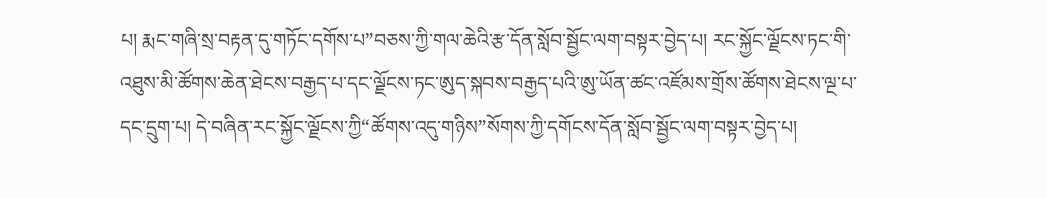པ། རྨང་གཞི་སྲ་བརྟན་དུ་གཏོང་དགོས་པ”བཅས་ཀྱི་གལ་ཆེའི་རྩ་དོན་སློབ་སྦྱོང་ལག་བསྟར་བྱེད་པ། རང་སྐྱོང་ལྗོངས་ཏང་གི་འཐུས་མི་ཚོགས་ཆེན་ཐེངས་བརྒྱད་པ་དང་ལྗོངས་ཏང་ཨུད་སྐབས་བརྒྱད་པའི་ཨུ་ཡོན་ཚང་འཛོམས་གྲོས་ཚོགས་ཐེངས་ལྔ་པ་དང་དྲུག་པ། དེ་བཞིན་རང་སྐྱོང་ལྗོངས་ཀྱི“ཚོགས་འདུ་གཉིས”སོགས་ཀྱི་དགོངས་དོན་སློབ་སྦྱོང་ལག་བསྟར་བྱེད་པ།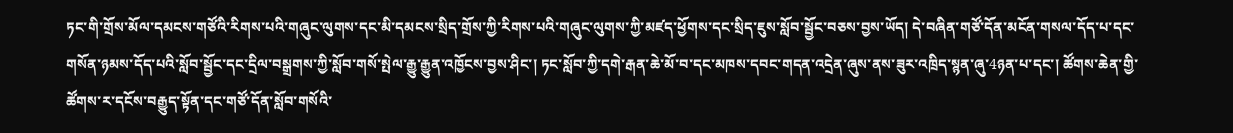ཏང་གི་གྲོས་མོལ་དམངས་གཙོའི་རིགས་པའི་གཞུང་ལུགས་དང་མི་དམངས་སྲིད་གྲོས་ཀྱི་རིགས་པའི་གཞུང་ལུགས་ཀྱི་མཛད་ཕྱོགས་དང་སྲིད་ཇུས་སློབ་སྦྱོང་བཅས་བྱས་ཡོད། དེ་བཞིན་གཙོ་དོན་མངོན་གསལ་དོད་པ་དང་གསོན་ཉམས་དོད་པའི་སློབ་སྦྱོང་དང་དྲིལ་བསྒྲགས་ཀྱི་སློབ་གསོ་སྤེལ་རྒྱུ་རྒྱུན་འཁྱོངས་བྱས་ཤིང་། ཏང་སློབ་ཀྱི་དགེ་རྒན་ཆེ་མོ་བ་དང་མཁས་དབང་གདན་འདྲེན་ཞུས་ནས་ཟུར་འཁྲིད་སྙན་ཞུ་4ཉན་པ་དང་། ཚོགས་ཆེན་གྱི་ཚོགས་ར་དངོས་བརྒྱུད་སྟོན་དང་གཙོ་དོན་སློབ་གསོའི་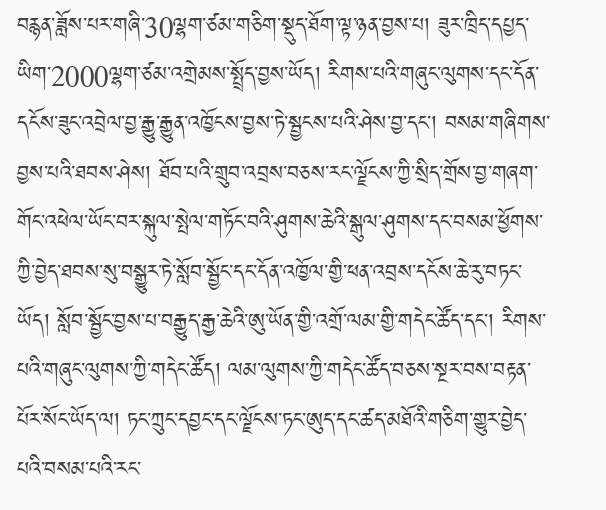བརྙན་ཟློས་པར་གཞི་30ལྷག་ཙམ་གཅིག་སྡུད་ཐོག་ལྟ་ཉན་བྱས་པ། ཟུར་ཁྲིད་དཔྱད་ཡིག་2000ལྷག་ཙམ་འགྲེམས་སྤྲོད་བྱས་ཡོད། རིགས་པའི་གཞུང་ལུགས་དང་དོན་དངོས་ཟུང་འབྲེལ་བྱ་རྒྱུ་རྒྱུན་འཁྱོངས་བྱས་ཏེ་སྦྱངས་པའི་ཤེས་བྱ་དང་། བསམ་གཞིགས་བྱས་པའི་ཐབས་ཤེས། ཐོབ་པའི་གྲུབ་འབྲས་བཅས་རང་ལྗོངས་ཀྱི་སྲིད་གྲོས་བྱ་གཞག་གོང་འཕེལ་ཡོང་བར་སྐུལ་སྤེལ་གཏོང་བའི་ཤུགས་ཆེའི་སྒུལ་ཤུགས་དང་བསམ་ཕྱོགས་ཀྱི་བྱེད་ཐབས་སུ་བསྒྱུར་ཏེ་སློབ་སྦྱོང་དང་དོན་འཁྱོལ་གྱི་ཕན་འབྲས་དངོས་ཆེ་རུ་བཏང་ཡོད། སློབ་སྦྱོང་བྱས་པ་བརྒྱུད་རྒྱ་ཆེའི་ཨུ་ཡོན་གྱི་འགྲོ་ལམ་གྱི་གདེང་ཚོད་དང་། རིགས་པའི་གཞུང་ལུགས་ཀྱི་གདེང་ཚོད། ལམ་ལུགས་ཀྱི་གདེང་ཚོད་བཅས་སྔར་བས་བརྟན་པོར་སོང་ཡོད་ལ། ཏང་ཀྲུང་དབྱང་དང་ལྗོངས་ཏང་ཨུད་དང་ཚད་མཐོའི་གཅིག་གྱུར་བྱེད་པའི་བསམ་པའི་རང་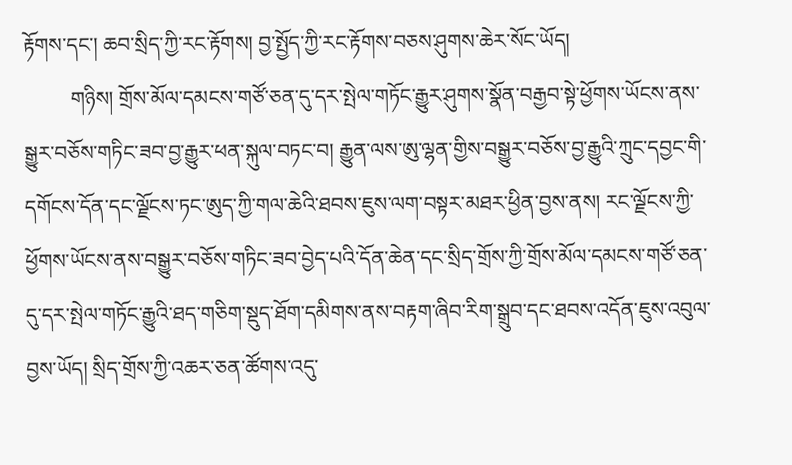རྟོགས་དང་། ཆབ་སྲིད་ཀྱི་རང་རྟོགས། བྱ་སྤྱོད་ཀྱི་རང་རྟོགས་བཅས་ཤུགས་ཆེར་སོང་ཡོད།
         གཉིས། གྲོས་མོལ་དམངས་གཙོ་ཅན་དུ་དར་སྤེལ་གཏོང་རྒྱུར་ཤུགས་སྣོན་བརྒྱབ་སྟེ་ཕྱོགས་ཡོངས་ནས་སྒྱུར་བཅོས་གཏིང་ཟབ་བྱ་རྒྱུར་ཕན་སྐུལ་བཏང་བ། རྒྱུན་ལས་ཨུ་ལྷན་གྱིས་བསྒྱུར་བཅོས་བྱ་རྒྱུའི་ཀྲུང་དབྱང་གི་དགོངས་དོན་དང་ལྗོངས་ཏང་ཨུད་ཀྱི་གལ་ཆེའི་ཐབས་ཇུས་ལག་བསྟར་མཐར་ཕྱིན་བྱས་ནས། རང་ལྗོངས་ཀྱི་ཕྱོགས་ཡོངས་ནས་བསྒྱུར་བཅོས་གཏིང་ཟབ་བྱེད་པའི་དོན་ཆེན་དང་སྲིད་གྲོས་ཀྱི་གྲོས་མོལ་དམངས་གཙོ་ཅན་དུ་དར་སྤེལ་གཏོང་རྒྱུའི་ཐད་གཅིག་སྡུད་ཐོག་དམིགས་ནས་བརྟག་ཞིབ་རིག་སྒྲུབ་དང་ཐབས་འདོན་ཇུས་འབུལ་བྱས་ཡོད། སྲིད་གྲོས་ཀྱི་འཆར་ཅན་ཚོགས་འདུ་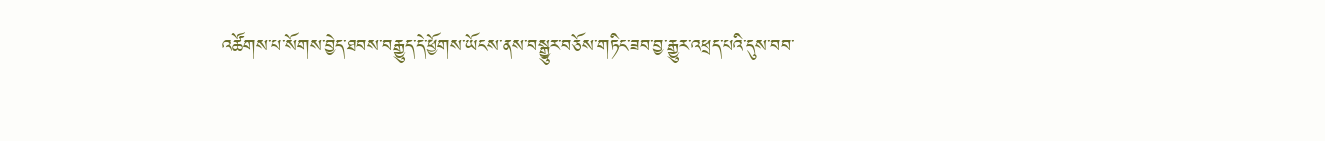འཚོགས་པ་སོགས་བྱེད་ཐབས་བརྒྱུད་དེ་ཕྱོགས་ཡོངས་ནས་བསྒྱུར་བཅོས་གཏིང་ཟབ་བྱ་རྒྱུར་འཕྲད་པའི་དུས་བབ་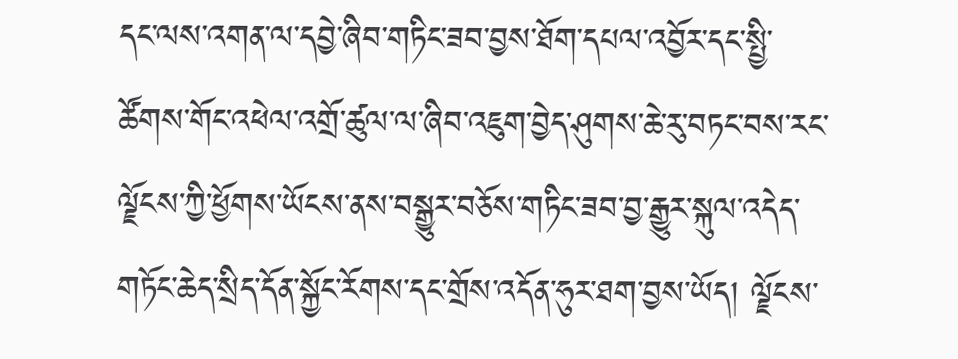དང་ལས་འགན་ལ་དབྱེ་ཞིབ་གཏིང་ཟབ་བྱས་ཐོག་དཔལ་འབྱོར་དང་སྤྱི་ཚོགས་གོང་འཕེལ་འགྲོ་ཚུལ་ལ་ཞིབ་འཇུག་བྱེད་ཤུགས་ཆེ་རུ་བཏང་བས་རང་ལྗོངས་ཀྱི་ཕྱོགས་ཡོངས་ནས་བསྒྱུར་བཅོས་གཏིང་ཟབ་བྱ་རྒྱུར་སྐུལ་འདེད་གཏོང་ཆེད་སྲིད་དོན་སྐྱོང་རོགས་དང་གྲོས་འདོན་ཧུར་ཐག་བྱས་ཡོད། ལྗོངས་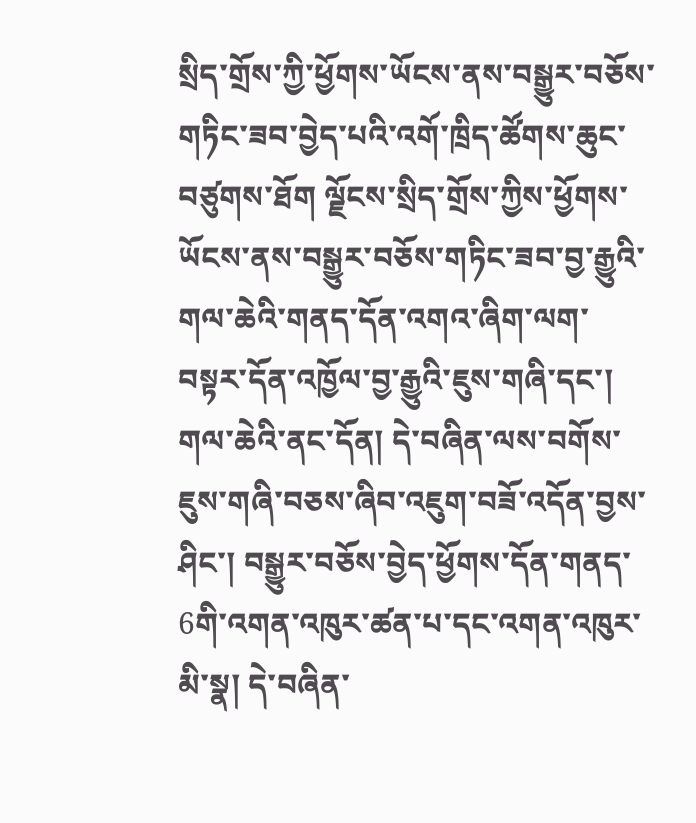སྲིད་གྲོས་ཀྱི་ཕྱོགས་ཡོངས་ནས་བསྒྱུར་བཅོས་གཏིང་ཟབ་བྱེད་པའི་འགོ་ཁྲིད་ཚོགས་ཆུང་བཙུགས་ཐོག ལྗོངས་སྲིད་གྲོས་ཀྱིས་ཕྱོགས་ཡོངས་ནས་བསྒྱུར་བཅོས་གཏིང་ཟབ་བྱ་རྒྱུའི་གལ་ཆེའི་གནད་དོན་འགའ་ཞིག་ལག་བསྟར་དོན་འཁྱོལ་བྱ་རྒྱུའི་ཇུས་གཞི་དང་། གལ་ཆེའི་ནང་དོན། དེ་བཞིན་ལས་བགོས་ཇུས་གཞི་བཅས་ཞིབ་འཇུག་བཟོ་འདོན་བྱས་ཤིང་། བསྒྱུར་བཅོས་བྱེད་ཕྱོགས་དོན་གནད་6གི་འགན་འཁུར་ཚན་པ་དང་འགན་འཁུར་མི་སྣ། དེ་བཞིན་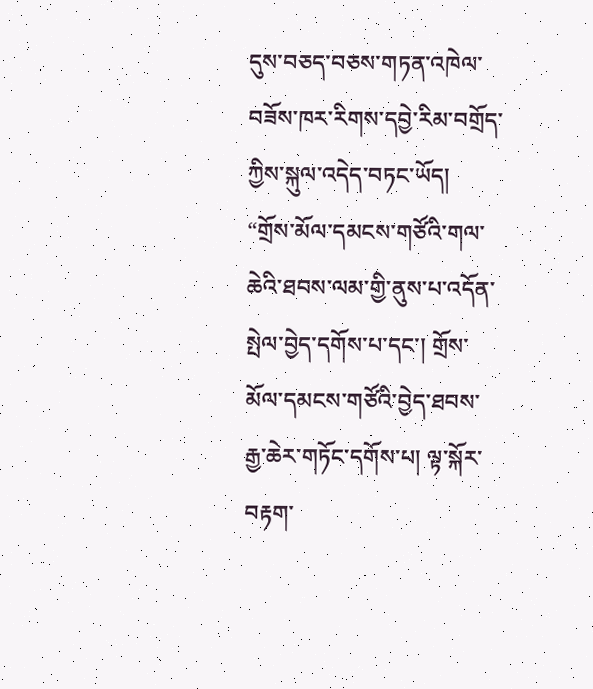དུས་བཅད་བཅས་གཏན་འཁེལ་བཟོས་ཁར་རིགས་དབྱེ་རིམ་བགྲོད་ཀྱིས་སྐུལ་འདེད་བཏང་ཡོད། “གྲོས་མོལ་དམངས་གཙོའི་གལ་ཆེའི་ཐབས་ལམ་གྱི་ནུས་པ་འདོན་སྤེལ་བྱེད་དགོས་པ་དང་། གྲོས་མོལ་དམངས་གཙོའི་བྱེད་ཐབས་རྒྱ་ཆེར་གཏོང་དགོས་པ། ལྟ་སྐོར་བརྟག་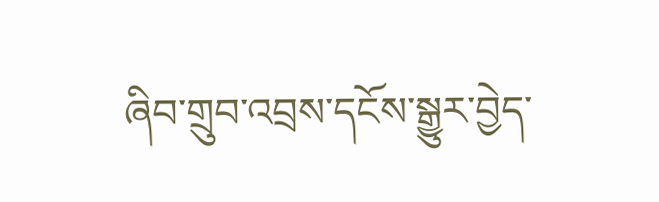ཞིབ་གྲུབ་འབྲས་དངོས་སྒྱུར་བྱེད་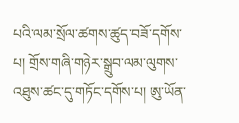པའི་ལམ་སྲོལ་ཚགས་ཚུད་བཟོ་དགོས་པ། གྲོས་གཞི་གཉེར་སྒྲུབ་ལམ་ལུགས་འཐུས་ཚང་དུ་གཏོང་དགོས་པ། ཨུ་ཡོན་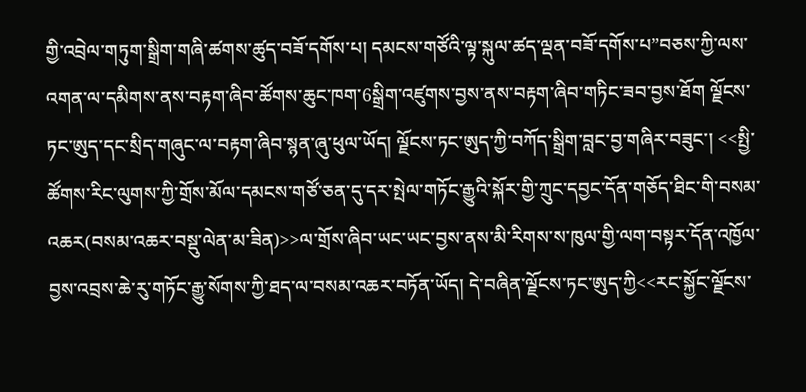གྱི་འབྲེལ་གཏུག་སྒྲིག་གཞི་ཚགས་ཚུད་བཟོ་དགོས་པ། དམངས་གཙོའི་ལྟ་སྐུལ་ཚད་ལྡན་བཟོ་དགོས་པ”བཅས་ཀྱི་ལས་འགན་ལ་དམིགས་ནས་བརྟག་ཞིབ་ཚོགས་ཆུང་ཁག་6སྒྲིག་འཛུགས་བྱས་ནས་བརྟག་ཞིབ་གཏིང་ཟབ་བྱས་ཐོག ལྗོངས་ཏང་ཨུད་དང་སྲིད་གཞུང་ལ་བརྟག་ཞིབ་སྙན་ཞུ་ཕུལ་ཡོད། ལྗོངས་ཏང་ཨུད་ཀྱི་བཀོད་སྒྲིག་བླང་བྱ་གཞིར་བཟུང་། <<སྤྱི་ཚོགས་རིང་ལུགས་ཀྱི་གྲོས་མོལ་དམངས་གཙོ་ཅན་དུ་དར་སྤེལ་གཏོང་རྒྱུའི་སྐོར་གྱི་ཀྲུང་དབྱང་དོན་གཅོད་ཐིང་གི་བསམ་འཆར(བསམ་འཆར་བསྡུ་ལེན་མ་ཟིན)>>ལ་གྲོས་ཞིབ་ཡང་ཡང་བྱས་ནས་མི་རིགས་ས་ཁུལ་གྱི་ལག་བསྟར་དོན་འཁྱོལ་བྱས་འབྲས་ཆེ་རུ་གཏོང་རྒྱུ་སོགས་ཀྱི་ཐད་ལ་བསམ་འཆར་བཏོན་ཡོད། དེ་བཞིན་ལྗོངས་ཏང་ཨུད་ཀྱི<<རང་སྐྱོང་ལྗོངས་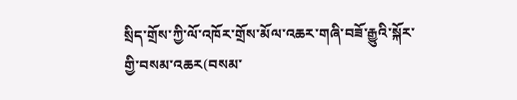སྲིད་གྲོས་ཀྱི་ལོ་འཁོར་གྲོས་མོལ་འཆར་གཞི་བཟོ་རྒྱུའི་སྐོར་གྱི་བསམ་འཆར(བསམ་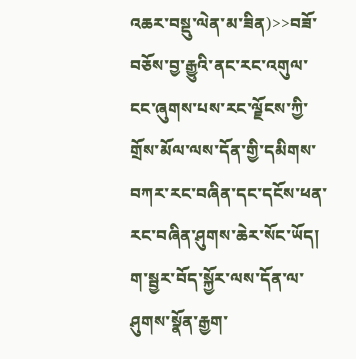འཆར་བསྡུ་ལེན་མ་ཟིན)>>བཟོ་བཅོས་བྱ་རྒྱུའི་ནང་རང་འགུལ་ངང་ཞུགས་པས་རང་ལྗོངས་ཀྱི་གྲོས་མོལ་ལས་དོན་གྱི་དམིགས་བཀར་རང་བཞིན་དང་དངོས་ཕན་རང་བཞིན་ཤུགས་ཆེར་སོང་ཡོད། ག་སྦྱར་བོད་སྐྱོར་ལས་དོན་ལ་ཤུགས་སྣོན་རྒྱག་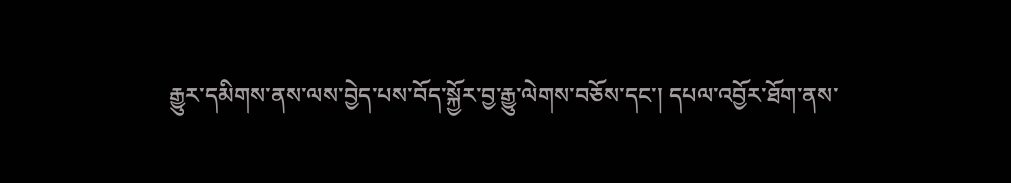རྒྱུར་དམིགས་ནས་ལས་བྱེད་པས་བོད་སྐྱོར་བྱ་རྒྱུ་ལེགས་བཅོས་དང་། དཔལ་འབྱོར་ཐོག་ནས་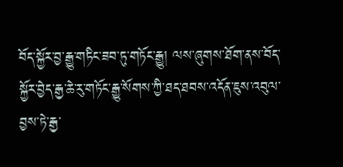བོད་སྐྱོར་བྱ་རྒྱུ་གཏིང་ཟབ་ཏུ་གཏོང་རྒྱུ། ལས་ཞུགས་ཐོག་ནས་བོད་སྐྱོར་བྱེད་རྒྱ་ཆེ་རུ་གཏོང་རྒྱུ་སོགས་ཀྱི་ཐད་ཐབས་འདོན་ཇུས་འབུལ་བྱས་ཏེ་རྒྱ་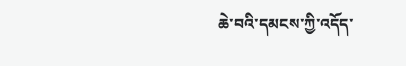ཆེ་བའི་དམངས་ཀྱི་འདོད་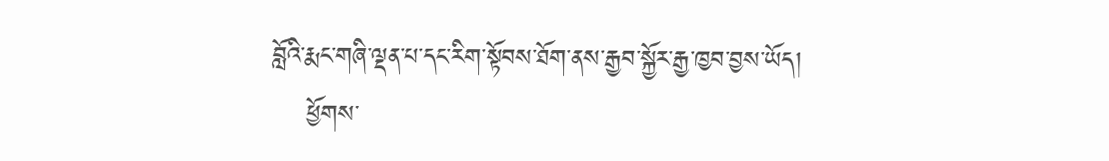བློའི་རྨང་གཞི་ལྡན་པ་དང་རིག་སྟོབས་ཐོག་ནས་རྒྱབ་སྐྱོར་རྒྱ་ཁྱབ་བྱས་ཡོད།
    ཕྱོགས་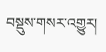བསྡུས་གསར་འགྱུར།